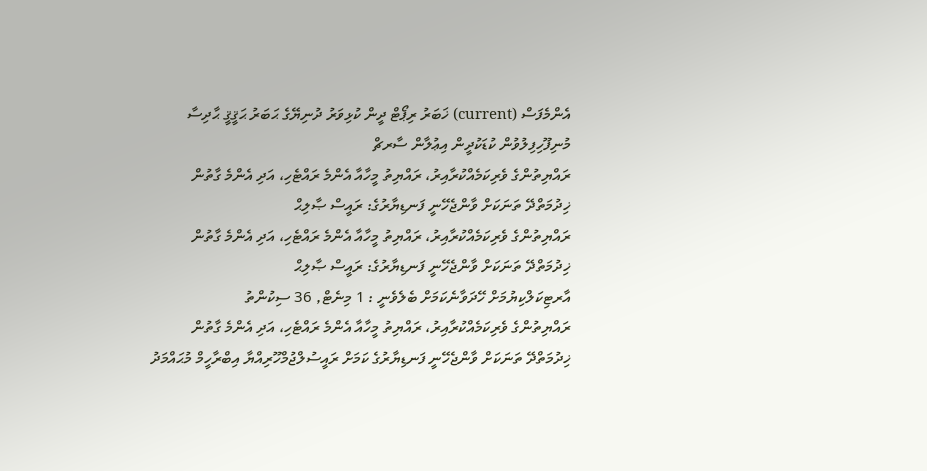އެންމެފަސް (current) ޚަބަރު ރިޕޯޓް ދީން ކުޅިވަރު ދުނިޔޭގެ ޙަބަރު ޙަޤީޤީ ޙާދިސާ މުނިފޫހިފިލުވުން ކުޑަކުދީން އިޢުލާން ސާރޗް
ރައްޔިތުންގެ ވެރިކަމެއްކުރާއިރު، ރައްޔިތު މީހާއާ އެންމެ ރައްޓެހި، އަދި އެންމެ ގާތުން ޚިދުމަތްދޭ ތަނަކަށް ވާންޖެހޭނީ ފަނޑިޔާރުގެ: ރައީސް ޞާލިޙް
ރައްޔިތުންގެ ވެރިކަމެއްކުރާއިރު، ރައްޔިތު މީހާއާ އެންމެ ރައްޓެހި، އަދި އެންމެ ގާތުން ޚިދުމަތްދޭ ތަނަކަށް ވާންޖެހޭނީ ފަނޑިޔާރުގެ: ރައީސް ޞާލިޙް
އާރޓިކަލްކިޔުމަށް ހޭދަވާނެކަމަށް ބެލެވެނީ : 1 މިނެޓް, 36 ސިކުންތު
ރައްޔިތުންގެ ވެރިކަމެއްކުރާއިރު، ރައްޔިތު މީހާއާ އެންމެ ރައްޓެހި، އަދި އެންމެ ގާތުން ޚިދުމަތްދޭ ތަނަކަށް ވާންޖެހޭނީ ފަނޑިޔާރުގެ ކަމަށް ރައީސުލްޖުމްހޫރިއްޔާ އިބްރާހީމް މުޙައްމަދު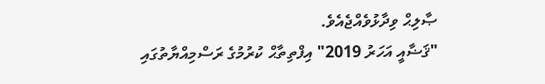ޞާލިޙް ވިދާޅުވެއްޖެއެވެ.
"ޤަޟާއީ އަހަރު 2019" އިފްތިތާޙް ކުރުމުގެ ރަސްމިއްޔާތުގައި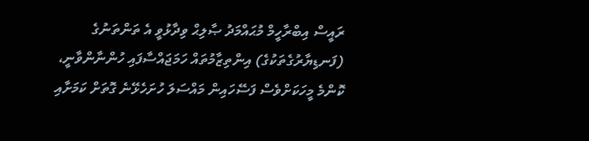ރައީސް އިބްރާހީމް މުޙައްމަދު ޞާލިޙް ވިދާޅުވީ އެ ތަންތަނުގެ (ފަނޑިޔާރުގެތަކުގެ) އިންތިޒާމުތައް ހަމަޖައްސާފައި ހުންނާންވާނީ، ކޮންމެ މީހަކަށްވެސް ފަސޭހައިން މައްސަލަ ހުށަހެޅޭނެ ގޮތަށް ކަމަށާއި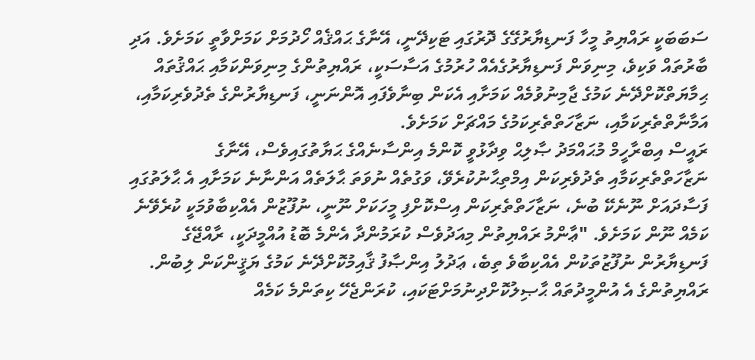ސަބަބަކީ ރައްޔިތު މީހާ ފަނޑިޔާރުގޭގެ ދޮރުގައި ޓަކިދޭނީ، އޭނާގެ ޙައްޤެއް ހޯދުމަށް ކަމަށްވާތީ ކަމަށެވެ. އަދި ބާރުތައް ވަކިވެ، މިނިވަން ފަނޑިޔާރުގެއެއް ހުރުމުގެ އަސާސަކީ، ރައްޔިތުންގެ މިނިވަންކަމާއި ޙައްޤުތައް ޙިމާޔަތްކޮށްދޭނެ ކަމުގެ ޖާމިނުވުމެއް ކަމަށާއި އެކަން ބިނާވެފައި އޮންނަނީ، ފަނޑިޔާރުންގެ ތެދުވެރިކަމާއި، އަމާނާތްތެރިކަމާއި، ނަޒާހަތްތެރިކަމުގެ މައްޗަށް ކަމަށެވެ.
ރައީސް އިބްރާހީމް މުޙައްމަދު ޞާލިޙް ވިދާޅުވީ ކޮންމެ އިންސާނެއްގެ ޙަޔާތުގައިވެސް، އޭނާގެ ނަޒާހަތްތެރިކަމާއި ތެދުވެރިކަން އިމްތިޙާނުކުރެވޭ، ވަގުތެއް ނުވަތަ ޙާލަތެއް އަންނާނެ ކަމަށާއި އެ ޙާލަތުގައި ފަސާދައަށް ނޫނެކޭ ބުނެ، ނަޒާހަތްތެރިކަން އިސްކޮށްފި މީހަކަށް ނޫނީ، ނުފޫޒުން އެއްކިބާވުމަކީ ކުރެވޭނެ ކަމެއް ނޫން ކަމަށެވެ. "ޢާންމު ރައްޔިތުން މިއަދުވެސް ކުރަމުންދާ އެންމެ ބޮޑު އުއްމީދަކީ، ރާއްޖޭގެ ފަނޑިޔާރުން ނުފޫޒުތަކުން އެއްކިބާވެ ތިބެ، ޢަދުލު އިންޞާފު ޤާއިމުކޮށްދޭނެ ކަމުގެ ޔަޤީންކަން ލިބުން. ރައްޔިތުންގެ އެ އުންމީދުތައް ޙާޞިލުކޮށްދިނުމަށްޓަކައި، ކުރަންޖެހޭ ކިތަންމެ ކަމެއް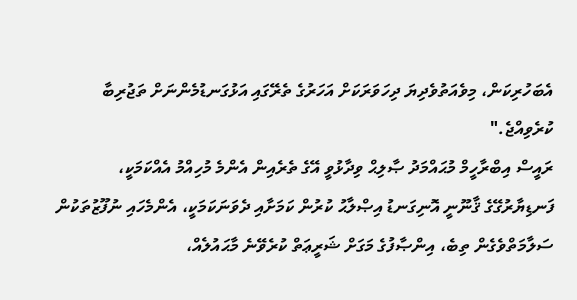އެބަހުރިކަން، މިވެއަތުވެދިޔަ ދިހަވަރަކަށް އަހަރުގެ ތެރޭގައި އަޅުގަނޑުމެންނަށް ތަޖުރިބާ ކުރެވިއްޖެ."
ރައީސް އިބްރާހީމް މުޙައްމަދު ޞާލިޙް ވިދާޅުވީ އޭގެ ތެރެއިން އެންމެ މުހިއްމު އެއްކަމަކީ، ފަނޑިޔާރުގޭގެ ޤާނޫނީ އޮނިގަނޑު އިޞްލާޙު ކުރުން ކަމަށާއި ދެވަނަކަމަކީ، އެންމެހައި ނުފޫޒުތަކުން ސަލާމަތްވެގެން ތިބެ، އިންޞާފުގެ މަގަށް ޝަރީޢަތް ކުރެވޭނެ މާޙައުލެއް،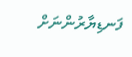ފަނޑިޔާރުންނަށް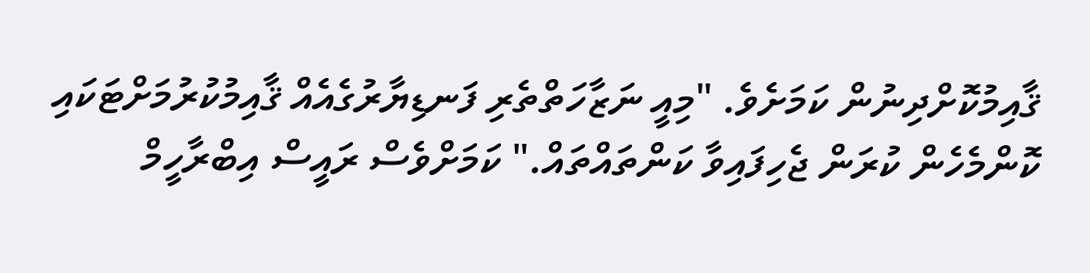ޤާއިމުކޮށްދިނުން ކަމަށެވެ. "މިއީ ނަޒާހަތްތެރި ފަނޑިޔާރުގެއެއް ޤާއިމުކުރުމަށްޓަކައި ކޮންމެހެން ކުރަން ޖެހިފައިވާ ކަންތައްތައް." ކަމަށްވެސް ރައީސް އިބްރާހީމް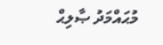މުޙައްމަދު ޞާލިޙް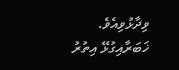ވިދާޅުވިއެވެ.
ޚަބަރާއިގުޅޭ އިތުރު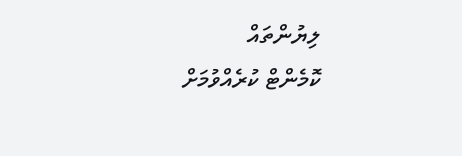ލިޔުންތައް
ކޮމެންޓް ކުރެއްވުމަށް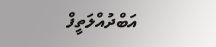އަބްދުއްލަތީފް